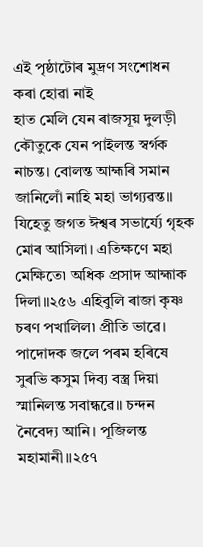এই পৃষ্ঠাটোৰ মুদ্ৰণ সংশোধন কৰা হোৱা নাই
হাত মেলি যেন ৰাজসূয় দুলড়ী কৌতুকে যেন পাইলন্ত স্বৰ্গক নাচন্ত। বোলন্ত আহ্মৰি সমান জানিলোঁ নাহি মহা ভাগ্যৱন্ত॥ যিহেতু জগত ঈশ্বৰ সভাৰ্য্যে গৃহক মোৰ আসিলা। এতিক্ষণে মহা মেক্ষিতে৷ অধিক প্ৰসাদ আহ্মাক দিলা॥২৫৬ এহিবুলি ৰাজা কৃষ্ণ চৰণ পখালিল৷ প্ৰীতি ভাৱে। পাদোদক জলে পৰম হৰিষে সুৰভি কসুম দিব্য বস্ত্ৰ দিয়া স্মানিলন্ত সবান্ধৱে॥ চন্দন নৈবেদ্য আনি। পূজিলন্ত মহামানী॥২৫৭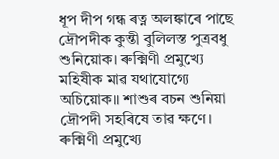ধূপ দীপ গন্ধ ৰত্ন অলঙ্কাৰে পাছে দ্ৰৌপদীক কুন্তী বুলিলস্ত পুত্ৰবধু শুনিয়োক। ৰুক্মিণী প্ৰমুখ্যে মহিষীক মাৱ যথাযোগ্যে অচিয়োক॥ শাশুৰ বচন শুনিয়া দ্ৰৌপদী সহৰিষে তাৱ ক্ষণে। ৰুক্মিণী প্ৰমুখ্যে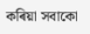কৰিয়া সবাকো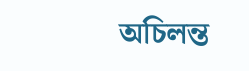অচিলন্ত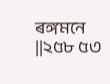ৰঙ্গমনে ||২৫৮ ৫৩